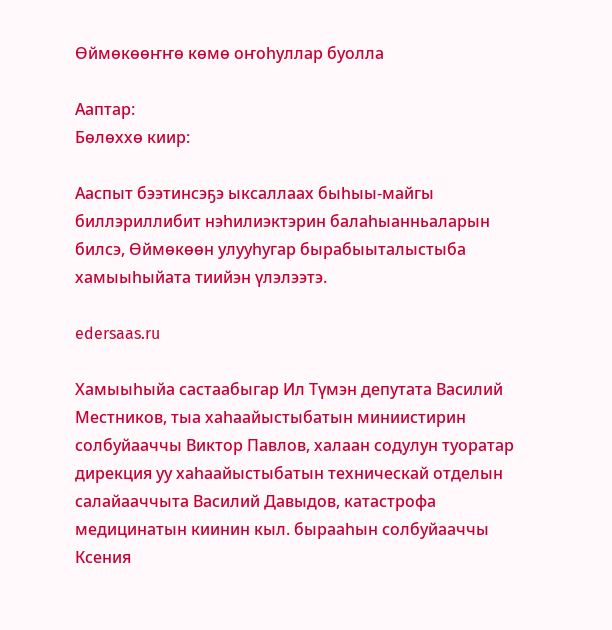Өймөкөөҥҥө көмө оҥоһуллар буолла

Ааптар:
Бөлөххө киир:

Ааспыт бээтинсэҕэ ыксаллаах быһыы-майгы биллэриллибит нэһилиэктэрин балаһыанньаларын билсэ, Өймөкөөн улууһугар бырабыыталыстыба хамыыһыйата тиийэн үлэлээтэ.

edersaas.ru

Хамыыһыйа састаабыгар Ил Түмэн депутата Василий Местников, тыа хаһаайыстыбатын миниистирин солбуйааччы Виктор Павлов, халаан содулун туоратар дирекция уу хаһаайыстыбатын техническай отделын салайааччыта Василий Давыдов, катастрофа медицинатын киинин кыл. бырааһын солбуйааччы Ксения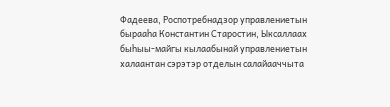Фадеева, Роспотребнадзор управлениетын бырааһа Константин Старостин, Ыксаллаах быһыы-майгы кылаабынай управлениетын халаантан сэрэтэр отделын салайааччыта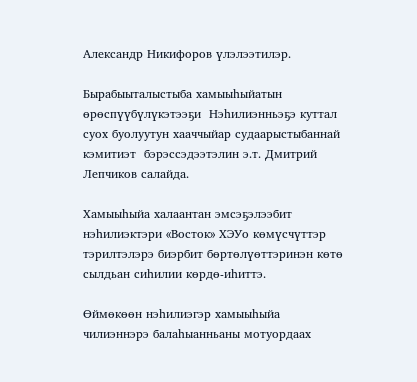Александр Никифоров үлэлээтилэр.

Бырабыыталыстыба хамыыһыйатын өрөспүүбүлүкэтээҕи  Нэһилиэнньэҕэ куттал суох буолуутун хааччыйар судаарыстыбаннай кэмитиэт  бэрэссэдээтэлин э.т. Дмитрий Лепчиков салайда.

Хамыыһыйа халаантан эмсэҕэлээбит нэһилиэктэри «Восток» ХЭУо көмүсчүттэр тэрилтэлэрэ биэрбит бөртөлүөттэринэн көтө сылдьан сиһилии көрдө-иһиттэ.

Өймөкөөн нэһилиэгэр хамыыһыйа чилиэннэрэ балаһыанньаны мотуордаах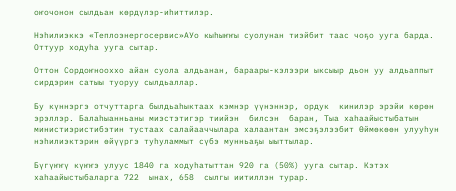оҥочонон сылдьан көрдүлэр-иһиттилэр.

Нэһилиэккэ «Теплоэнергосервис»АУо кыһыҥҥы суолунан тиэйбит таас чоҕо ууга барда. Оттуур ходуһа ууга сытар.

Оттон Сордоҥнооххо айан суола алдьанан, бараары-кэлээри ыксыыр дьон уу алдьаппыт сирдэрин сатыы туоруу сылдьаллар.

Бу күннэргэ отчуттарга былдьаһыктаах кэмнэр үүнэннэр, ордук  кинилэр эрэйи көрөн эрэллэр. Балаһыанньаны миэстэтигэр тиийэн  билсэн  баран, Тыа хаһаайыстыбатын министиэристибэтин тустаах салайааччылара халаантан эмсэҕэлээбит Өймөкөөн улууһун нэһилиэктэрин өйүүргэ туһуламмыт сүбэ мунньаҕы ыыттылар.

Бүгүҥҥү күҥҥэ улуус 1840 га ходуһатыттан 920 га (50%) ууга сытар. Кэтэх хаһаайыстыбаларга 722  ынах, 658  сылгы иитиллэн турар.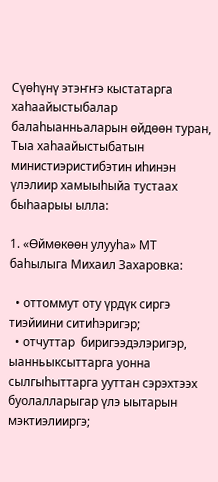Сүөһүнү этэҥҥэ кыстатарга хаһаайыстыбалар балаһыанньаларын өйдөөн туран, Тыа хаһаайыстыбатын министиэристибэтин иһинэн үлэлиир хамыыһыйа тустаах быһаарыы ылла:

1. «Өймөкөөн улууһа» МТ баһылыга Михаил Захаровка:

  • оттоммут оту үрдүк сиргэ тиэйиини ситиһэригэр;
  • отчуттар  биригээдэлэригэр, ыанньыксыттарга уонна сылгыһыттарга ууттан сэрэхтээх буолалларыгар үлэ ыытарын мэктиэлииргэ;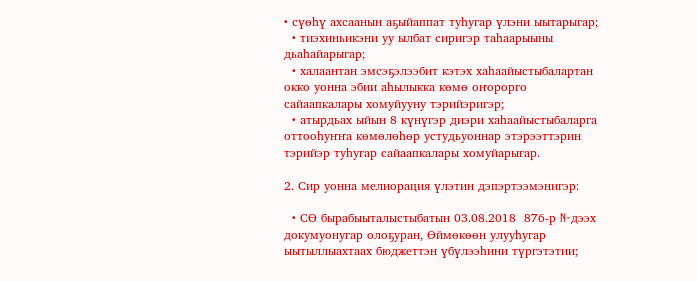• сүөһү ахсаанын аҕыйаппат туһугар үлэни ыытарыгар;
  • тиэхиньикэни уу ылбат сиригэр таһаарыыны дьаһайарыгар;
  • халаантан эмсэҕэлээбит кэтэх хаһаайыстыбалартан окко уонна эбии аһылыкка көмө оҥорорго сайаапкалары хомуйууну тэрийэригэр;
  • атырдьах ыйын 8 күнүгэр диэри хаһаайыстыбаларга оттооһуҥҥа көмөлөһөр устудьуоннар этэрээттэрин  тэрийэр туһугар сайаапкалары хомуйарыгар.

2. Сир уонна мелиорация үлэтин дэпэртээмэнигэр:

  • СӨ бырабыыталыстыбатын 03.08.2018  876-р N-дээх докумуонугар олоҕуран, Өймөкөөн улууһугар ыытыллыахтаах бюджеттэн үбүлээһини түргэтэтии;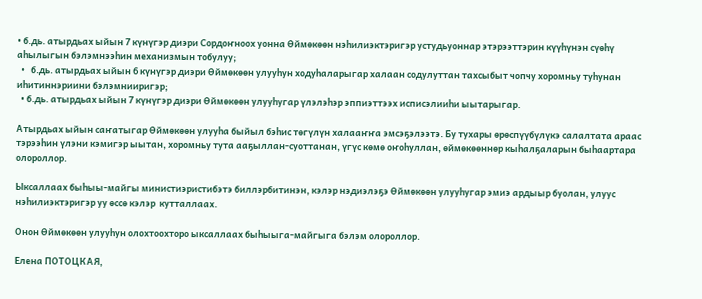• б.дь. атырдьах ыйын 7 күнүгэр диэри Сордоҥноох уонна Өймөкөөн нэһилиэктэригэр устудьуоннар этэрээттэрин күүһүнэн сүөһү аһылыгын бэлэмнээһин механизмын тобулуу;
  •   б.дь. атырдьах ыйын 6 күнүгэр диэри Өймөкөөн улууһун ходуһаларыгар халаан содулуттан тахсыбыт чопчу хоромньу туһунан иһитиннэриини бэлэмнииригэр;
  • б.дь. атырдьах ыйын 7 күнүгэр диэри Өймөкөөн улууһугар үлэлэһэр эппиэттээх исписэлииһи ыытарыгар.

Атырдьах ыйын саҥатыгар Өймөкөөн улууһа быйыл бэһис төгүлүн халааҥҥа эмсэҕэлээтэ. Бу тухары өрөспүүбүлүкэ салалтата араас тэрээһин үлэни кэмигэр ыытан, хоромньу тута ааҕыллан-суоттанан, үгүс көмө оҥоһуллан, өймөкөөннөр кыһалҕаларын быһаартара олороллор.

Ыксаллаах быһыы-майгы министиэристибэтэ биллэрбитинэн, кэлэр нэдиэлэҕэ Өймөкөөн улууһугар эмиэ ардыыр буолан, улуус нэһилиэктэригэр уу өссө кэлэр  кутталлаах.

Онон Өймөкөөн улууһун олохтоохторо ыксаллаах быһыыга-майгыга бэлэм олороллор.

Елена ПОТОЦКАЯ,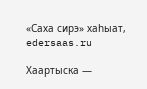«Саха сирэ» хаһыат, edersaas.ru

Хаартыска —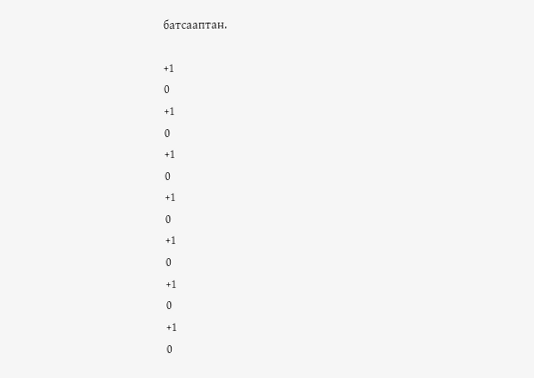батсааптан.

+1
0
+1
0
+1
0
+1
0
+1
0
+1
0
+1
0